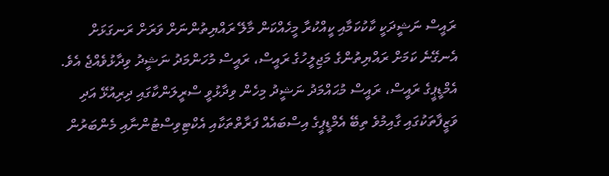ރައީސް ނަޝީދަކީ ކާކުކަމާއި ކީއްކުރާ މީހެއްކަން މާލޭ ރައްޔިތުންނަށް ވަރަށް ރަނގަޅަށް އެނގޭނެ ކަމަށް ރައްޔިތުންގެ މަޖިލީހުގެ ރައީސް، ރައީސް މުހަންމަދު ނަޝީދު ވިދާޅުވެއްޖެ އެވެ.
އެމްޑީޕީގެ ރައީސް، ރައީސް މުޙައްމަދު ނަޝީދު މިހެން ވިދާޅުވީ ސްރީލަންކާގައި ދިރިއުޅޭ އަދި ވަޒީފާތަކުގައި ގާއިމުވެ ތިބޭ އެމްޑީޕީގެ އިސްބައެއް ފަރާތްތަކާއި އެކްޓިވިސްޓުންނާއި މެންބަރުން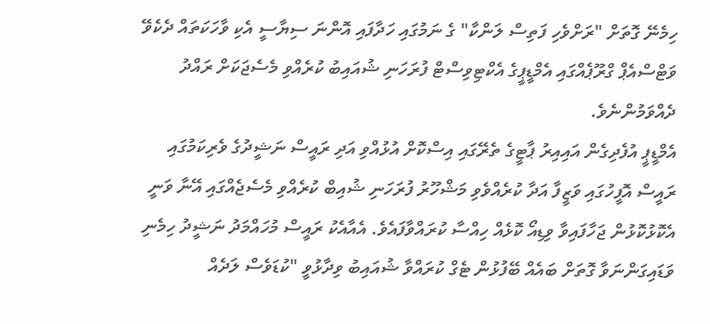ހިމެނޭ ގޮތަށް "ރަށްވެހި ފަތިސް ލަންކާ" ގެ ނަމުގައި ހަދާފައި އޮންނަ ސިޔާސީ އެކި ވާހަކަތައް ދެކެވޭ ވަޓްސްއެޕް ގްރޫޕެއްގައި އެމްޑީޕީގެ އެކްޓިވިސްޓް ފުރަހަނި ޝުއައިބު ކުރެއްވި މެސެޖަކަށް ރައްދު ދެއްވަމުންނެވެ.
އެމްޑީޕީ އުފެދިގެން އައިއިރު ޕާޓީގެ ތެރޭގައި އިސްކޮށް އުޅުއްވި އަދި ރައީސް ނަޝީދުގެ ވެރިކަމުގައި ރައީސް އޮފީހުގައި ވަޒީފާ އަދާ ކުރެއްވެވި މަޝްހޫރު ފުރަހަނި ޝުއިބް ކުރެއްވި މެސެޖެއްގައި އޭނާ ވަނީ އެކޮޅުކޮޅުން ޖަހާފައިވާ ވިޑިއޯ ކޮޅެއް ހިއްސާ ކުރައްވާފައެވެ. އެއާއެކު ރައީސް މުހައްމަދު ނަޝީދު ހިމެނި ވަޑައިގަންނަވާ ގޮތަށް ބައެއް ބޭފުޅުން ޓެގް ކުރައްވާ ޝުއައިބު ވިދާޅުވީ "ކުޑަވެސް ލަދެއް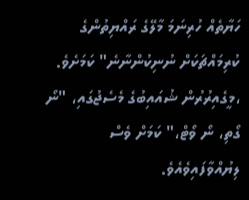ހަޔާތެއް ހުރިނަމަ މާލޭގެ ރައްޔިތުންގެ ކުރިމައްޗަކަށް ނުނިކުންނާނެ" ކަމަށެވެ. ،މީގެއިރުރުން ޝުއައިބުގެ މެސެޖުގައި، "ނޯ ގޯތި، ނޯ ވޯޓް،" ކަމަށް ވެސް ލިޔުއްވާފައިވެއެވެ.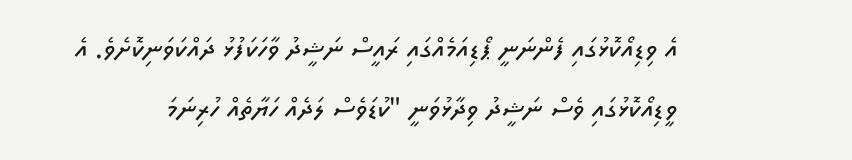އެ ވިޑިއޯކޮޅުގައި ފެންނަނީ ޕޯޑިއަމެއްގައި ރައީސް ނަޝީދު ވާހަކަފުޅު ދައްކަވަނިކޮށެވެ. އެ ވީޑިއޯކޮޅުގައި ވެސް ނަޝީދު ވިދާޅުވަނީ "ކުޑަވެސް ލަދެއް ހަޔާތެއް ހުރިނަމަ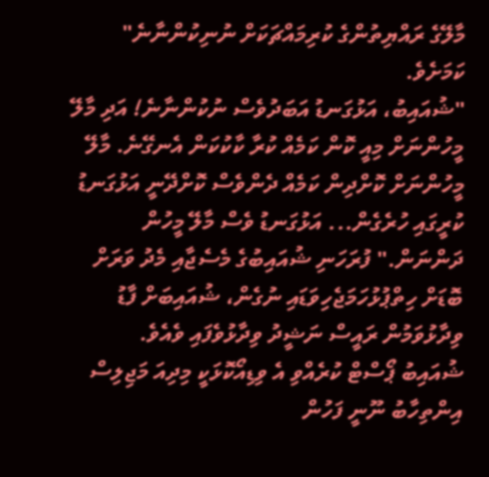މާލޭގެ ރައްޔިތުންގެ ކުރިމައްޗަކަށް ނުނިކުންނާނެ" ކަމަށެވެ.
"ޝުއައިބު، އަޅުގަނޑު އަބަދުވެސް ނުކުންނާނެ! އަދި މާލޭ މީހުންނަށް މިއީ ކޮން ކަމެއް ކުރާ ކާކުކަން އެނގޭނެ. މާލޭ މީހުންނަށް ކޮށްދިން ކަމެއް ދެންވެސް ކޮށްދޭނީ އަޅުގަނޑު ކުރީގައި ހުރެގެން... އަޅުގަނޑު ވެސް މާލޭ މީހުން ދަންނަން." ފުރަހަނި ޝުއައިބުގެ މެސެޖާއި މެދު ވަރަށް ބޮޑަށް ހިތްޕުޅުހަމަޖެހިވަޑައި ނުގެން، ޝުއައިބަށް ފާޑު ވިދާޅުވަމުން ރައީސް ނަޝީދު ވިދާޅުވެފައި ވެއެވެ.
ޝުއައިބު ޕޯސްޓް ކުރެއްވި އެ ވިޑިއޯކޮޅަކީ މިދިއަ މަޖިލިސް އިންތިހާބު ނޫނީ ފަހުން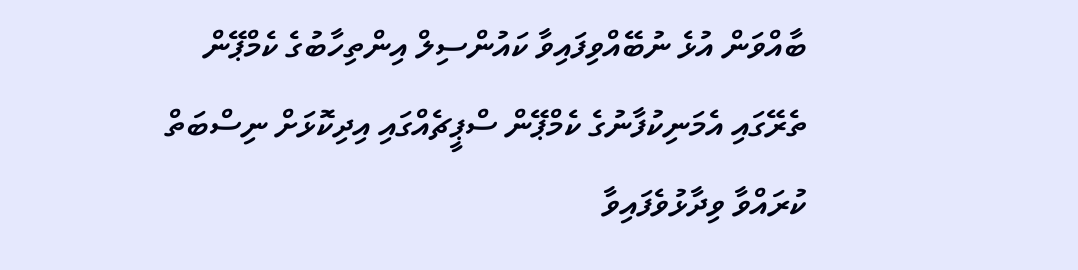ބާއްވަން އުޅެ ނުބޭއްވިފައިވާ ކައުންސިލް އިންތިހާބުގެ ކެމްޕޭން ތެރޭގައި އެމަނިކުފާނުގެ ކެމްޕޭން ސްޕީޗެއްގައި އިދިކޮޅަށް ނިސްބަތް ކުރައްވާ ވިދާޅުވެފައިވާ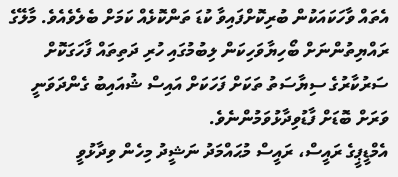އެތައް ވާހަކައަކުން ބުރިކޮށްފައިވާ ކުޑަ ތަންކޮޅެއް ކަމަށް ބެލެވެއެވެ. މާލޭގެ ރައްޔިތުންނަށް ބޯހިޔާވަހިކަން ލިބުމުގައި ހުރި ދަތިތައް ފާހަގަކޮށް ސަރުކާރުގެ ސިޔާސަތު ތަކަށް ފަހަކަށް އައިސް ޝުއައިބު ގެންދަވަނީ ވަރަށް ބޮޑަށް ފާޑުވިދާޅުވަމުންނެވެ.
އެމްޑީޕީގެ ރައީސް، ރައީސް މުޙައްމަދު ނަޝީދު މިހެން ވިދާޅުވީ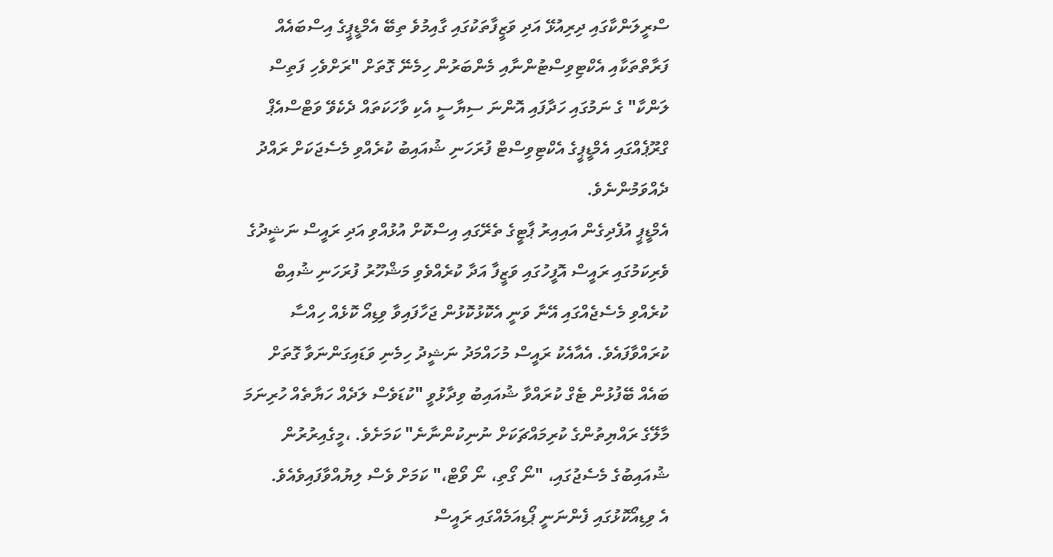ސްރީލަންކާގައި ދިރިއުޅޭ އަދި ވަޒީފާތަކުގައި ގާއިމުވެ ތިބޭ އެމްޑީޕީގެ އިސްބައެއް ފަރާތްތަކާއި އެކްޓިވިސްޓުންނާއި މެންބަރުން ހިމެނޭ ގޮތަށް "ރަށްވެހި ފަތިސް ލަންކާ" ގެ ނަމުގައި ހަދާފައި އޮންނަ ސިޔާސީ އެކި ވާހަކަތައް ދެކެވޭ ވަޓްސްއެޕް ގްރޫޕެއްގައި އެމްޑީޕީގެ އެކްޓިވިސްޓް ފުރަހަނި ޝުއައިބު ކުރެއްވި މެސެޖަކަށް ރައްދު ދެއްވަމުންނެވެ.
އެމްޑީޕީ އުފެދިގެން އައިއިރު ޕާޓީގެ ތެރޭގައި އިސްކޮށް އުޅުއްވި އަދި ރައީސް ނަޝީދުގެ ވެރިކަމުގައި ރައީސް އޮފީހުގައި ވަޒީފާ އަދާ ކުރެއްވެވި މަޝްހޫރު ފުރަހަނި ޝުއިބް ކުރެއްވި މެސެޖެއްގައި އޭނާ ވަނީ އެކޮޅުކޮޅުން ޖަހާފައިވާ ވިޑިއޯ ކޮޅެއް ހިއްސާ ކުރައްވާފައެވެ. އެއާއެކު ރައީސް މުހައްމަދު ނަޝީދު ހިމެނި ވަޑައިގަންނަވާ ގޮތަށް ބައެއް ބޭފުޅުން ޓެގް ކުރައްވާ ޝުއައިބު ވިދާޅުވީ "ކުޑަވެސް ލަދެއް ހަޔާތެއް ހުރިނަމަ މާލޭގެ ރައްޔިތުންގެ ކުރިމައްޗަކަށް ނުނިކުންނާނެ" ކަމަށެވެ. ،މީގެއިރުރުން ޝުއައިބުގެ މެސެޖުގައި، "ނޯ ގޯތި، ނޯ ވޯޓް،" ކަމަށް ވެސް ލިޔުއްވާފައިވެއެވެ.
އެ ވިޑިއޯކޮޅުގައި ފެންނަނީ ޕޯޑިއަމެއްގައި ރައީސް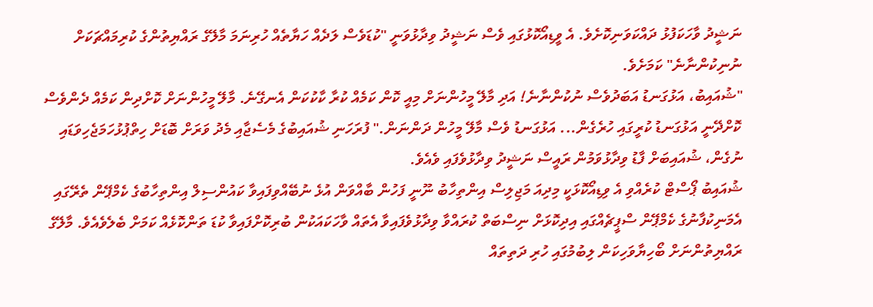ނަޝީދު ވާހަކަފުޅު ދައްކަވަނިކޮށެވެ. އެ ވީޑިއޯކޮޅުގައި ވެސް ނަޝީދު ވިދާޅުވަނީ "ކުޑަވެސް ލަދެއް ހަޔާތެއް ހުރިނަމަ މާލޭގެ ރައްޔިތުންގެ ކުރިމައްޗަކަށް ނުނިކުންނާނެ" ކަމަށެވެ.
"ޝުއައިބު، އަޅުގަނޑު އަބަދުވެސް ނުކުންނާނެ! އަދި މާލޭ މީހުންނަށް މިއީ ކޮން ކަމެއް ކުރާ ކާކުކަން އެނގޭނެ. މާލޭ މީހުންނަށް ކޮށްދިން ކަމެއް ދެންވެސް ކޮށްދޭނީ އަޅުގަނޑު ކުރީގައި ހުރެގެން... އަޅުގަނޑު ވެސް މާލޭ މީހުން ދަންނަން." ފުރަހަނި ޝުއައިބުގެ މެސެޖާއި މެދު ވަރަށް ބޮޑަށް ހިތްޕުޅުހަމަޖެހިވަޑައި ނުގެން، ޝުއައިބަށް ފާޑު ވިދާޅުވަމުން ރައީސް ނަޝީދު ވިދާޅުވެފައި ވެއެވެ.
ޝުއައިބު ޕޯސްޓް ކުރެއްވި އެ ވިޑިއޯކޮޅަކީ މިދިއަ މަޖިލިސް އިންތިހާބު ނޫނީ ފަހުން ބާއްވަން އުޅެ ނުބޭއްވިފައިވާ ކައުންސިލް އިންތިހާބުގެ ކެމްޕޭން ތެރޭގައި އެމަނިކުފާނުގެ ކެމްޕޭން ސްޕީޗެއްގައި އިދިކޮޅަށް ނިސްބަތް ކުރައްވާ ވިދާޅުވެފައިވާ އެތައް ވާހަކައަކުން ބުރިކޮށްފައިވާ ކުޑަ ތަންކޮޅެއް ކަމަށް ބެލެވެއެވެ. މާލޭގެ ރައްޔިތުންނަށް ބޯހިޔާވަހިކަން ލިބުމުގައި ހުރި ދަތިތައް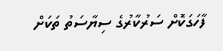ފާހަގަކޮށް ސަރުކާރުގެ ސިޔާސަތު ތަކަށް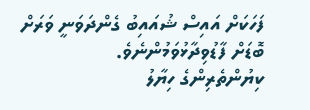ފަހަކަށް އައިސް ޝުއައިބު ގެންދަވަނީ ވަރަށް ބޮޑަށް ފާޑުވިދާޅުވަމުންނެވެ.
ކިޔުންތެރިންގެ ހިޔާލު